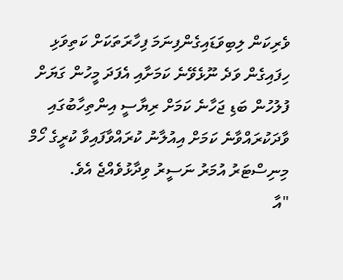ވެރިކަން ލިބިވަޑައިގެންފިނަމަ ފިހާރަތަކަށް ކަތިވަޅި ހިފައިގެން ވަދެ ނޫޅެވޭނެ ކަމަށާއި އެފަދަ މީހުން ގަޔަށް ފުލުހުން ބަޑި ޖަހާނެ ކަމަށް ރިޔާސީ އިންތިހާބުގައި ވާދަކުރައްވާނެ ކަމަށް އިއުލާނު ކުރައްވާފައިވާ ކުރީގެ ހޯމް މިނިސްޓަރު އުމަރު ނަސީރު ވިދާޅުވެއްޖެ އެވެ.
"އާ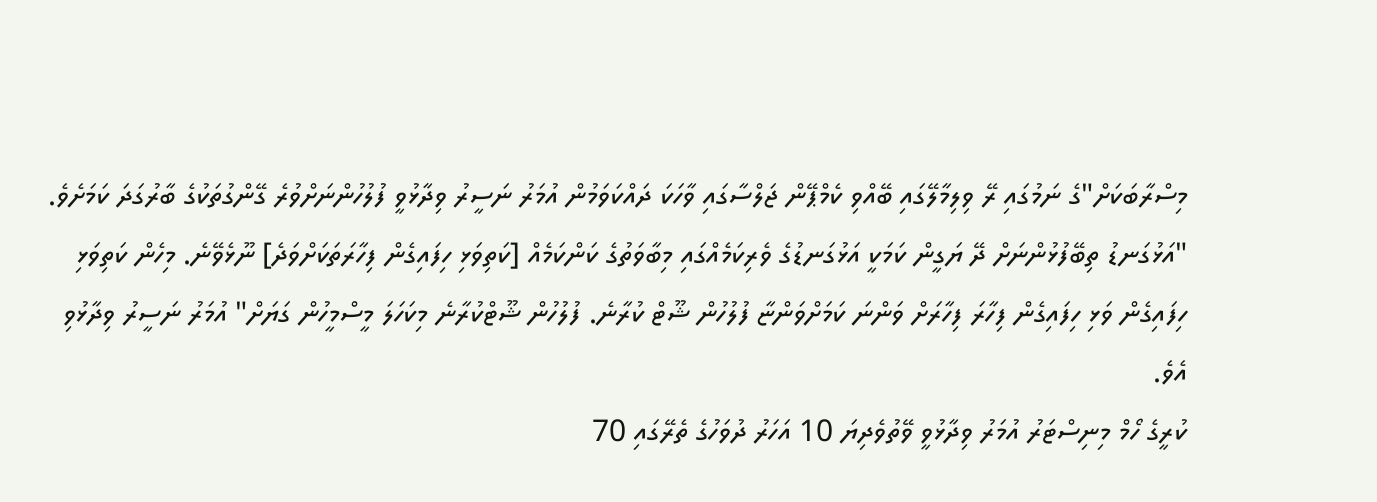މިސްރާބަކަށް"ގެ ނަމުގައި ރޭ ވިލިމާލޭގައި ބޭއްވި ކެމްޕޭން ޖަލްސާގައި ވާހަކަ ދައްކަވަމުން އުމަރު ނަސީރު ވިދާޅުވީ ފުލުހުންނަށްވުރެ ގޭންގުތަކުގެ ބާރުގަދަ ކަމަށެވެ.
"އަޅުގަނޑު ތިބޭފުޅުންނަށް ދޭ ޔަގީން ކަމަކީ އަޅުގަނޑުގެ ވެރިކަމެއްގައި މިބާވަތުގެ ކަންކަމެއް [ކަތިވަޅި ހިފައިގެން ފިހާރަތަކަށްވަދެ] ނޫޅެވޭނެ. މިހެން ކަތިވަޅި ހިފައިގެން ވަޅި ހިފައިގެން ފިހާރަ ފިހާރަށް ވަންނަ ކަމަށްވަންޏާ ފުލުހުން ޝޫޓް ކުރާނެ. ފުލުހުން ޝޫޓްކުރާނެ މިކަހަލަ މީސްމީހުން ގަޔަށް" އުމަރު ނަސީރު ވިދާޅުވި އެވެ.
ކުރީގެ ހޯމް މިނިސްޓަރު އުމަރު ވިދާޅުވީ ވޭތުވެދިޔަ 10 އަހަރު ދުވަހުގެ ތެރޭގައި 70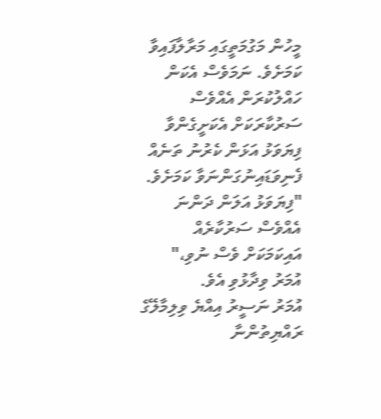މީހުން މަގުމަތީގައި މަރާލާފައިވާ ކަމަށެވެ. ނަމަވެސް އެކަން ހައްލުކުރަން އެއްވެސް ސަރުކާރަކަށް އެކަށީގެންވާ ފިޔަވަޅު އަޅަން ކެރުނު ތަނެއް ފެނިވަޑައިނުގަންނަވާ ކަމަށެވެ.
"ފިޔަވަޅު އަލަން ދަންނަ އެއްވެސް ސަރުކާރެއް އައިކަމަކަށް ވެސް ނުވި،" އުމަރު ވިދާޅުވި އެވެ.
އުމަރު ނަސީރު އިއްޔެ ވިލިމާލޭގެ ރައްޔިތުންނާ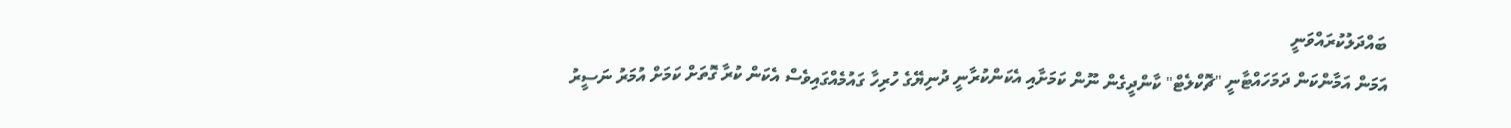ބައްދަލުކުރައްވަނީ
އަމަން އަމާންކަން ދަމަހައްޓާނީ "ޗޮކްލެޓް" ކާންދީގެން ނޫން ކަމަށާއި އެކަންކުރާނީ ދުނިޔޭގެ ހުރިހާ ގައުމެއްގައިވެސް އެކަން ކުރާ ގޮތަށް ކަމަށް އުމަރު ނަސީރު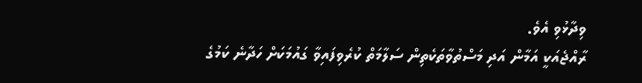ވިދާޅުވި އެވެ.
ރާއްޖެއަކީ އަމާން އަދި މަސްތުވާތަކެތިން ސަލާމަތް ކުރެވިފައިވާ ގައުމަކަށް ހަދާނެ ކަމުގެ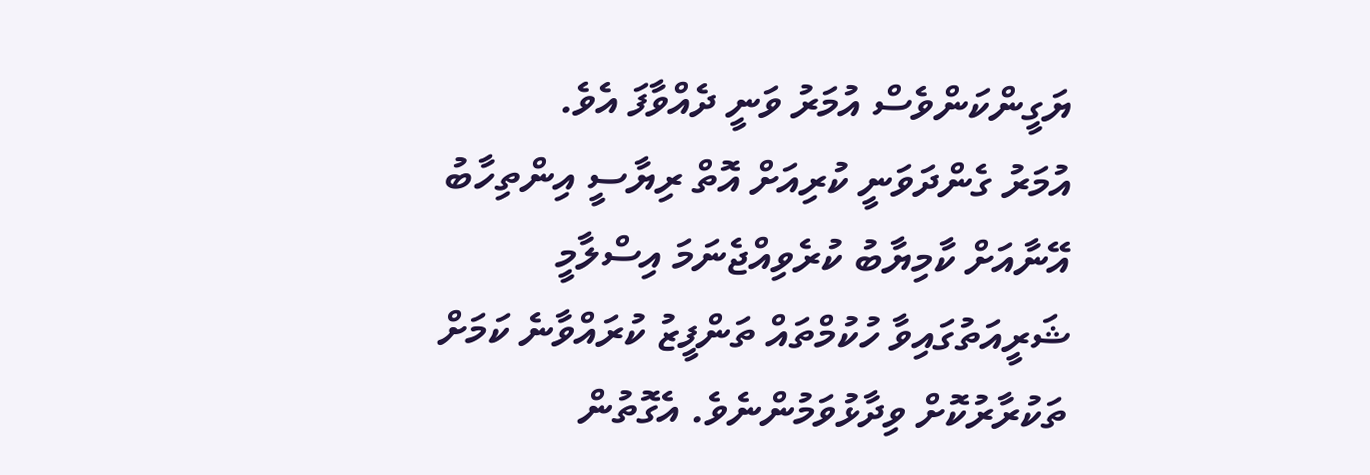ޔަގީންކަންވެސް އުމަރު ވަނީ ދެއްވާފަ އެވެ.
އުމަރު ގެންދަވަނީ ކުރިއަށް އޮތް ރިޔާސީ އިންތިހާބު އޭނާއަށް ކާމިޔާބު ކުރެވިއްޖެނަމަ އިސްލާމީ ޝަރީއަތުގައިވާ ހުކުމްތައް ތަންފީޒު ކުރައްވާނެ ކަމަށް ތަކުރާރުކޮށް ވިދާޅުވަމުންނެވެ. އެގޮތުން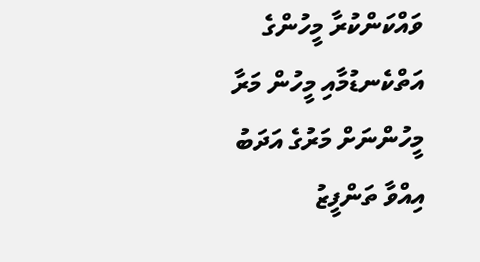ވައްކަންކުރާ މީހުންގެ އަތްކެނޑުމާއި މީހުން މަރާ މީހުންނަށް މަރުގެ އަދަބު އިއްވާ ތަންފީޒު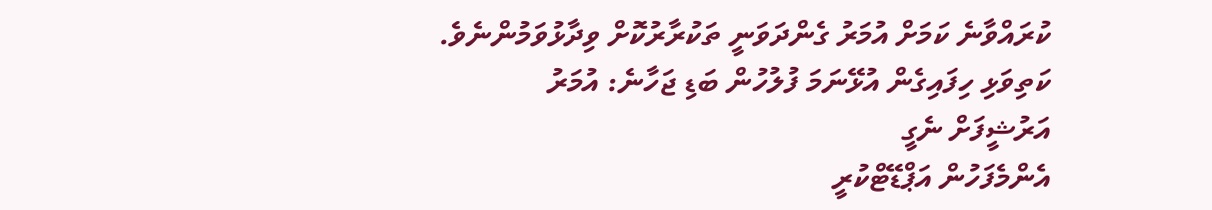ކުރައްވާނެ ކަމަށް އުމަރު ގެންދަވަނީ ތަކުރާރުކޮށް ވިދާޅުވަމުންނެވެ.
ކަތިވަޅި ހިފައިގެން އުޅޭނަމަ ފުލުހުން ބަޑި ޖަހާނެ: އުމަރު
އަރުޝީފަށް ނެގީ
އެންމެފަހުން އަޕްޑޭޓްކުރީ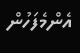އެންމެފަހުން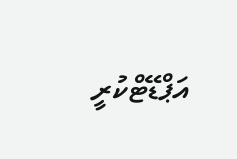އަޕްޑޭޓްކުރީ